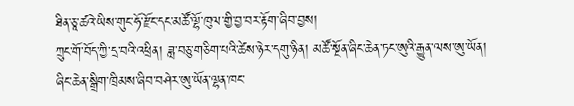ཐིན་ཅཱ་ཚའེ་ཡིས་གུང་ཧོ་རྫོང་དང་མཚོ་ལྷོ་ཁུལ་གྱི་བྱ་བར་རྟོག་ཞིབ་བྱས།
ཀྲུང་གོ་བོད་ཀྱི་དྲ་བའི་འཕྲིན། ཟླ་བཅུ་གཅིག་པའི་ཚེས་ཉེར་དགུ་ཉིན། མཚོ་སྔོན་ཞིང་ཆེན་ཏང་ཨུའི་རྒྱུན་ལས་ཨུ་ཡོན། ཞིང་ཆེན་སྒྲིག་ཁྲིམས་ཞིབ་བཤེར་ཨུ་ཡོན་ལྷན་ཁང་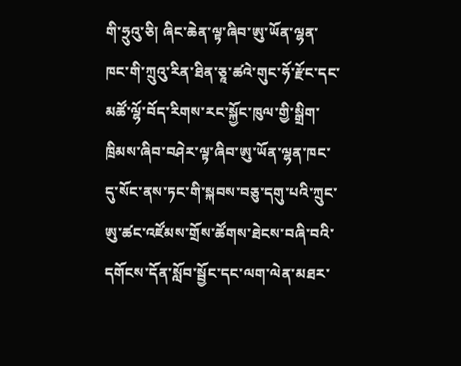གི་ཧྲུའུ་ཅི། ཞིང་ཆེན་ལྟ་ཞིབ་ཨུ་ཡོན་ལྷན་ཁང་གི་ཀྲུའུ་རིན་ཐིན་ཅཱ་ཚའེ་གུང་ཧོ་རྫོང་དང་མཚོ་ལྷོ་བོད་རིགས་རང་སྐྱོང་ཁུལ་གྱི་སྒྲིག་ཁྲིམས་ཞིབ་བཤེར་ལྟ་ཞིབ་ཨུ་ཡོན་ལྷན་ཁང་དུ་སོང་ནས་ཏང་གི་སྐབས་བཅུ་དགུ་པའི་ཀྲུང་ཨུ་ཚང་འཛོམས་གྲོས་ཚོགས་ཐེངས་བཞི་བའི་དགོངས་དོན་སློབ་སྦྱོང་དང་ལག་ལེན་མཐར་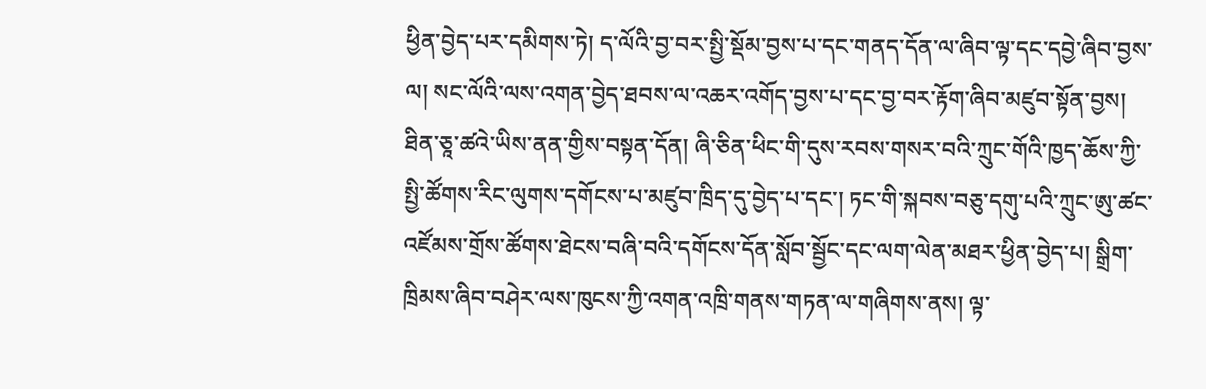ཕྱིན་བྱེད་པར་དམིགས་ཏེ། ད་ལོའི་བྱ་བར་སྤྱི་སྡོམ་བྱས་པ་དང་གནད་དོན་ལ་ཞིབ་ལྟ་དང་དབྱེ་ཞིབ་བྱས་ལ། སང་ལོའི་ལས་འགན་བྱེད་ཐབས་ལ་འཆར་འགོད་བྱས་པ་དང་བྱ་བར་རྟོག་ཞིབ་མཛུབ་སྟོན་བྱས།
ཐིན་ཅཱ་ཚའེ་ཡིས་ནན་གྱིས་བསྟན་དོན། ཞི་ཅིན་ཕིང་གི་དུས་རབས་གསར་བའི་ཀྲུང་གོའི་ཁྱད་ཆོས་ཀྱི་སྤྱི་ཚོགས་རིང་ལུགས་དགོངས་པ་མཛུབ་ཁྲིད་དུ་བྱེད་པ་དང་། ཏང་གི་སྐབས་བཅུ་དགུ་པའི་ཀྲུང་ཨུ་ཚང་འཛོམས་གྲོས་ཚོགས་ཐེངས་བཞི་བའི་དགོངས་དོན་སློབ་སྦྱོང་དང་ལག་ལེན་མཐར་ཕྱིན་བྱེད་པ། སྒྲིག་ཁྲིམས་ཞིབ་བཤེར་ལས་ཁུངས་ཀྱི་འགན་འཁྲི་གནས་གཏན་ལ་གཞིགས་ནས། ལྟ་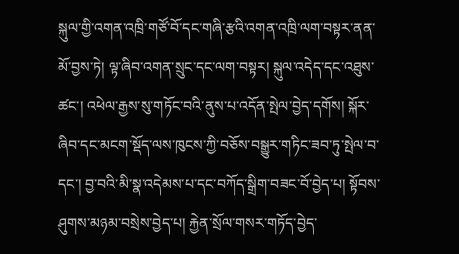སྐུལ་གྱི་འགན་འཁྲི་གཙོ་བོ་དང་གཞི་རྩའི་འགན་འཁྲི་ལག་བསྟར་ནན་མོ་བྱས་ཏེ། ལྟ་ཞིབ་འགན་སྲུང་དང་ལག་བསྟར། སྐུལ་འདེད་དང་འཐུས་ཚང་། འཕེལ་རྒྱས་སུ་གཏོང་བའི་ནུས་པ་འདོན་སྤེལ་བྱེད་དགོས། སྐོར་ཞིབ་དང་མངག་སྡོད་ལས་ཁུངས་ཀྱི་བཅོས་བསྒྱུར་གཏིང་ཟབ་ཏུ་སྤེལ་བ་དང་། བྱ་བའི་མི་སྣ་འདེམས་པ་དང་བཀོད་སྒྲིག་བཟང་བོ་བྱེད་པ། སྟོབས་ཤུགས་མཉམ་བསྲེས་བྱེད་པ། རྐྱེན་སྲོལ་གསར་གཏོད་བྱེད་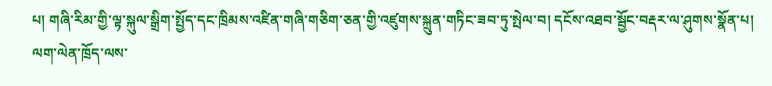པ། གཞི་རིམ་གྱི་ལྟ་སྐུལ་སྒྲིག་སྤྱོད་དང་ཁྲིམས་འཛིན་གཞི་གཅིག་ཅན་གྱི་འཛུགས་སྐྲུན་གཏིང་ཟབ་ཏུ་སྤེལ་བ། དངོས་འཐབ་སྦྱོང་བརྡར་ལ་ཤུགས་སྣོན་པ། ལག་ལེན་ཁྲོད་ལས་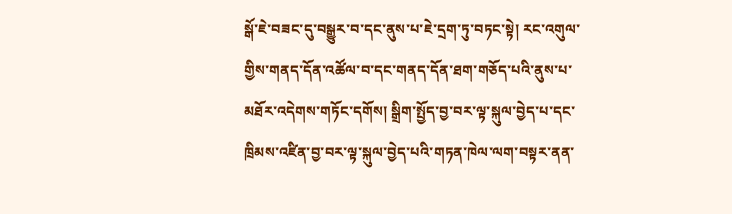སྒོ་ཇེ་བཟང་དུ་བསྒྱུར་བ་དང་ནུས་པ་ཇེ་དྲག་ཏུ་བཏང་སྟེ། རང་འགུལ་གྱིས་གནད་དོན་འཚོལ་བ་དང་གནད་དོན་ཐག་གཅོད་པའི་ནུས་པ་མཐོར་འདེགས་གཏོང་དགོས། སྒྲིག་སྤྱོད་བྱ་བར་ལྟ་སྐུལ་བྱེད་པ་དང་ཁྲིམས་འཛིན་བྱ་བར་ལྟ་སྐུལ་བྱེད་པའི་གཏན་ཁེལ་ལག་བསྟར་ནན་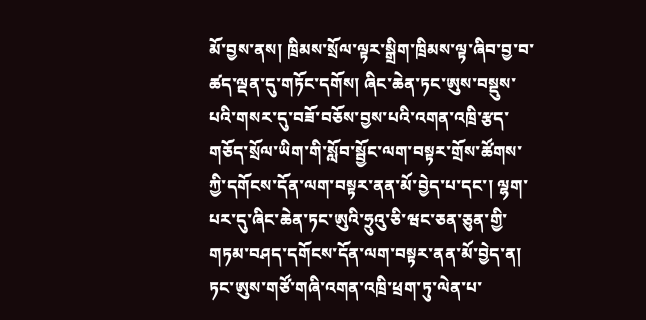མོ་བྱས་ནས། ཁྲིམས་སྲོལ་ལྟར་སྒྲིག་ཁྲིམས་ལྟ་ཞིབ་བྱ་བ་ཚད་ལྡན་དུ་གཏོང་དགོས། ཞིང་ཆེན་ཏང་ཨུས་བསྡུས་པའི་གསར་དུ་བཟོ་བཅོས་བྱས་པའི་འགན་འཁྲི་རྩད་གཅོད་སྲོལ་ཡིག་གི་སློབ་སྦྱོང་ལག་བསྟར་གྲོས་ཚོགས་ཀྱི་དགོངས་དོན་ལག་བསྟར་ནན་མོ་བྱེད་པ་དང་། ལྷག་པར་དུ་ཞིང་ཆེན་ཏང་ཨུའི་ཧྲུའུ་ཅི་ཝང་ཅན་ཅུན་གྱི་གཏམ་བཤད་དགོངས་དོན་ལག་བསྟར་ནན་མོ་བྱེད་ན། ཏང་ཨུས་གཙོ་གཞི་འགན་འཁྲི་ཕྲག་ཏུ་ལེན་པ་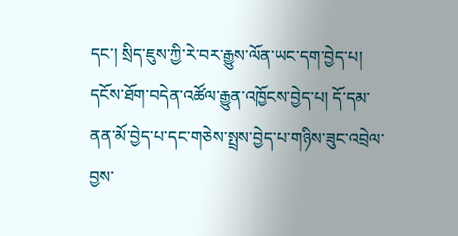དང་། སྲིད་ཇུས་ཀྱི་རེ་བར་རྒྱུས་ལོན་ཡང་དག་བྱེད་པ། དངོས་ཐོག་བདེན་འཚོལ་རྒྱུན་འཁྱོངས་བྱེད་པ། དོ་དམ་ནན་མོ་བྱེད་པ་དང་གཅེས་སྤྲས་བྱེད་པ་གཉིས་ཟུང་འབྲེལ་བྱས་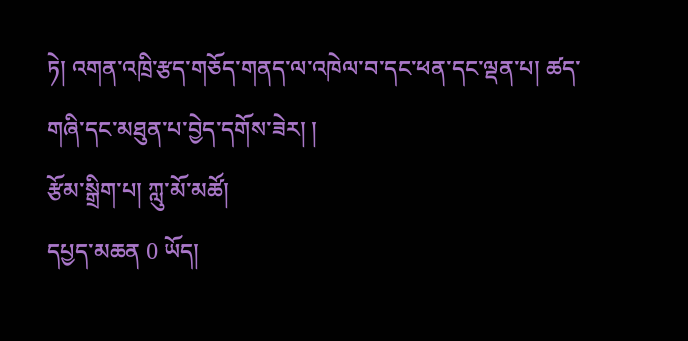ཏེ། འགན་འཁྲི་རྩད་གཅོད་གནད་ལ་འཁེལ་བ་དང་ཕན་དང་ལྡན་པ། ཚད་གཞི་དང་མཐུན་པ་བྱེད་དགོས་ཟེར། །
རྩོམ་སྒྲིག་པ། ཀླུ་མོ་མཚོ།
དཔྱད་མཆན 0 ཡོད།